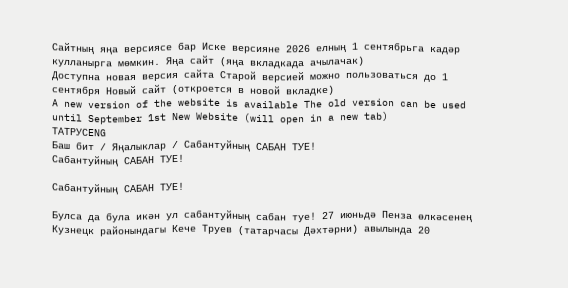Сайтның яңа версиясе бар Иске версияне 2026 елның 1 сентябрьга кадәр кулланырга мөмкин. Яңа сайт (яңа вкладкада ачылачак)
Доступна новая версия сайта Старой версией можно пользоваться до 1 сентября Новый сайт (откроется в новой вкладке)
A new version of the website is available The old version can be used until September 1st New Website (will open in a new tab)
ТАТРУСENG
Баш бит / Яңалыклар / Сабантуйның САБАН ТУЕ!
Сабантуйның САБАН ТУЕ!

Сабантуйның САБАН ТУЕ!

Булса да була икән ул сабантуйның сабан туе! 27 июньдә Пенза өлкәсенең
Кузнецк районындагы Кече Труев (татарчасы Дәхтәрни) авылында 20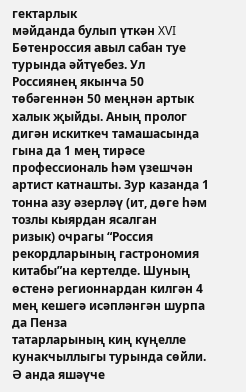гектарлык
мәйданда булып үткән XVI Бөтенроссия авыл сабан туе турында әйтүебез. Ул
Россиянең якынча 50 төбәгеннән 50 меңнән артык халык җыйды. Аның пролог
дигән искиткеч тамашасында гына да 1 мең тирәсе профессиональ һәм үзешчән
артист катнашты. Зур казанда 1 тонна азу әзерләү (ит, дөге һәм тозлы кыярдан ясалган
ризык) очрагы “Россия рекордларының гастрономия китабы”на кертелде. Шуның
өстенә регионнардан килгән 4 мең кешегә исәпләнгән шурпа да Пенза
татарларының киң күңелле кунакчыллыгы турында сөйли. Ә анда яшәүче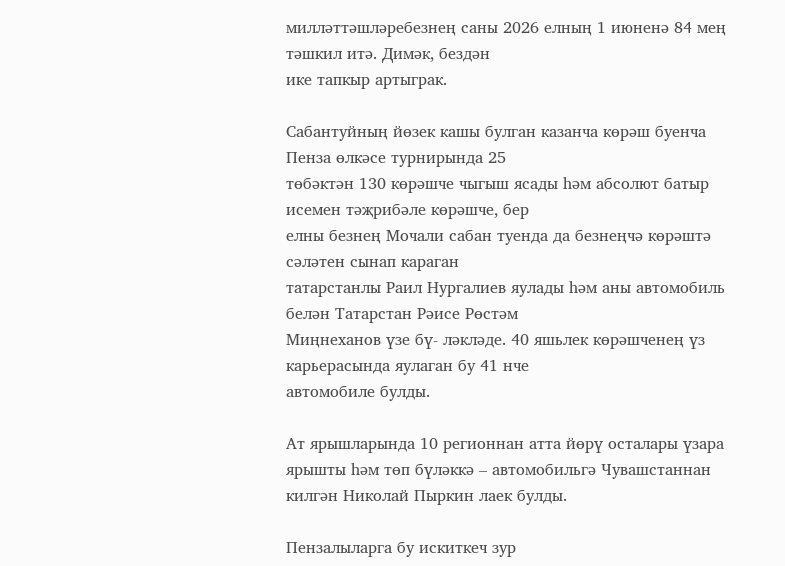милләттәшләребезнең саны 2026 елның 1 июненә 84 мең тәшкил итә. Димәк, бездән
ике тапкыр артыграк.

Сабантуйның йөзек кашы булган казанча көрәш буенча Пенза өлкәсе турнирында 25
төбәктән 130 көрәшче чыгыш ясады һәм абсолют батыр исемен тәҗрибәле көрәшче, бер
елны безнең Мочали сабан туенда да безнеңчә көрәштә сәләтен сынап караган
татарстанлы Раил Нургалиев яулады һәм аны автомобиль белән Татарстан Рәисе Рөстәм
Миңнеханов үзе бү- ләкләде. 40 яшьлек көрәшченең үз карьерасында яулаган бу 41 нче
автомобиле булды.

Ат ярышларында 10 регионнан атта йөрү осталары үзара ярышты һәм төп бүләккә – автомобильгә Чувашстаннан килгән Николай Пыркин лаек булды.

Пензалыларга бу искиткеч зур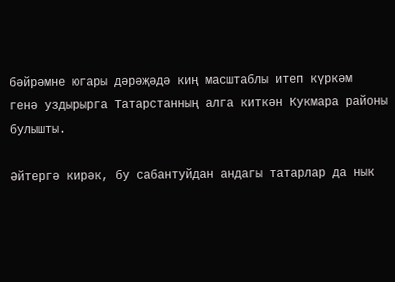бәйрәмне югары дәрәҗәдә киң масштаблы итеп күркәм
генә уздырырга Татарстанның алга киткән Кукмара районы булышты.

Әйтергә кирәк, бу сабантуйдан андагы татарлар да нык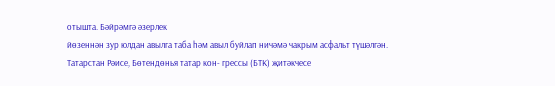отышта. Бәйрәмгә әзерлек
йөзеннән зур юлдан авылга таба һәм авыл буйлап ничәмә чакрым асфальт түшәлгән.
Татарстан Рәисе, Бөтендөнья татар кон- грессы (БТК) җитәкчесе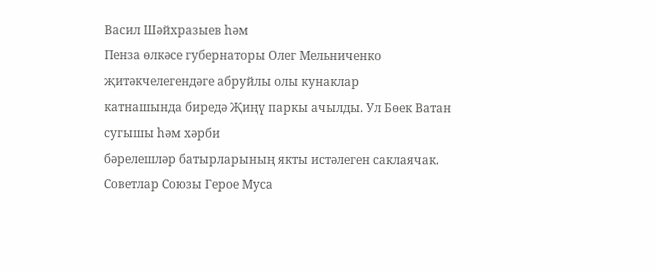Васил Шәйхразыев һәм
Пенза өлкәсе губернаторы Олег Мельниченко җитәкчелегендәге абруйлы олы кунаклар
катнашында биредә Җиңү паркы ачылды. Ул Бөек Ватан сугышы һәм хәрби
бәрелешләр батырларының якты истәлеген саклаячак. Советлар Союзы Герое Муса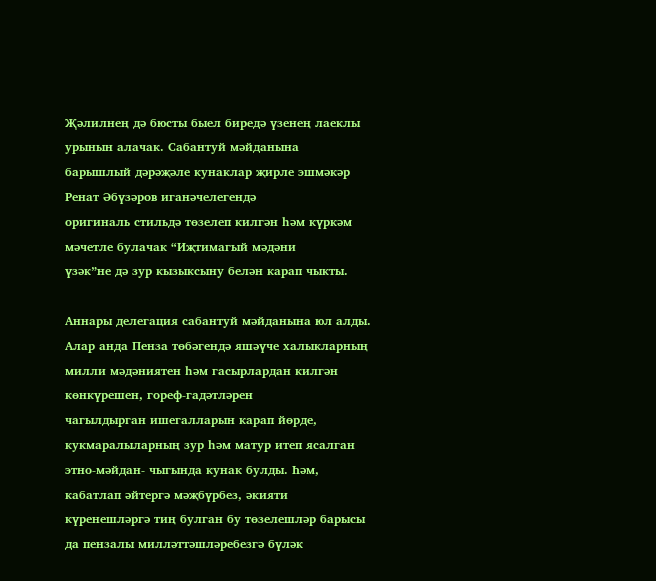Җәлилнең дә бюсты быел биредә үзенең лаеклы урынын алачак. Сабантуй мәйданына
барышлый дәрәҗәле кунаклар җирле эшмәкәр Ренат Әбүзәров иганәчелегендә
оригиналь стильдә төзелеп килгән һәм күркәм мәчетле булачак “Иҗтимагый мәдәни
үзәк”не дә зур кызыксыну белән карап чыкты.

Аннары делегация сабантуй мәйданына юл алды. Алар анда Пенза төбәгендә яшәүче халыкларның милли мәдәниятен һәм гасырлардан килгән көнкүрешен, гореф-гадәтләрен
чагылдырган ишегалларын карап йөрде, кукмаралыларның зур һәм матур итеп ясалган
этно-мәйдан- чыгында кунак булды. Һәм, кабатлап әйтергә мәҗбүрбез, әкияти
күренешләргә тиң булган бу төзелешләр барысы да пензалы милләттәшләребезгә бүләк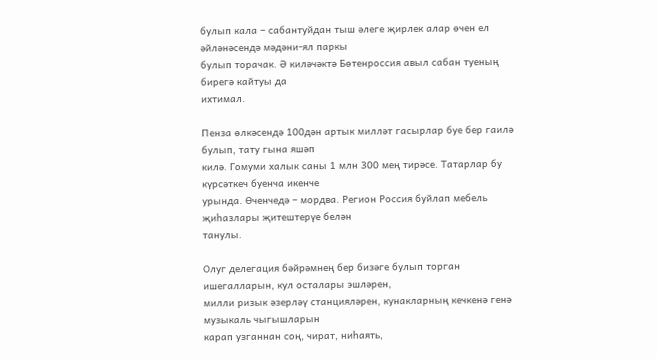булып кала – сабантуйдан тыш әлеге җирлек алар өчен ел әйләнәсендә мәдәни-ял паркы
булып торачак. Ә киләчәктә Бөтенроссия авыл сабан туеның бирегә кайтуы да
ихтимал.

Пенза өлкәсендә 100дән артык милләт гасырлар буе бер гаилә булып, тату гына яшәп
килә. Гомуми халык саны 1 млн 300 мең тирәсе. Татарлар бу күрсәткеч буенча икенче
урында. Өченчедә – мордва. Регион Россия буйлап мебель җиһазлары җитештерүе белән
танулы.

Олуг делегация бәйрәмнең бер бизәге булып торган ишегалларын, кул осталары эшләрен,
милли ризык әзерләү станцияләрен, кунакларның кечкенә генә музыкаль чыгышларын
карап узганнан соң, чират, ниһаять,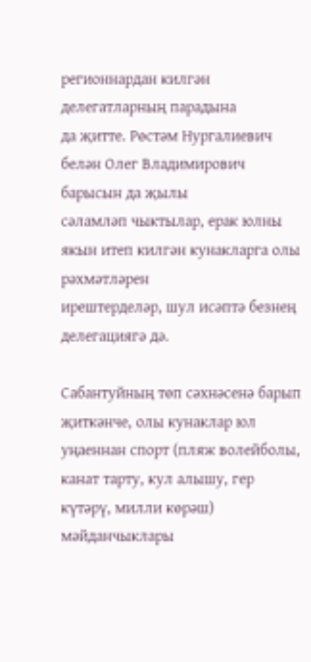регионнардан килгән делегатларның парадына
да җитте. Рөстәм Нургалиевич белән Олег Владимирович барысын да җылы
сәламләп чыктылар, ерак юлны якын итеп килгән кунакларга олы рәхмәтләрен
ирештерделәр, шул исәптә безнең делегациягә дә.

Сабантуйның төп сәхнәсенә барып җиткәнче, олы кунаклар юл уңаеннан спорт (пляж волейболы, канат тарту, кул алышу, гер күтәрү, милли көрәш) мәйданчыклары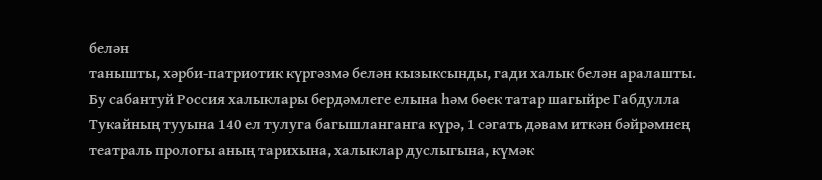белән
танышты, хәрби-патриотик күргәзмә белән кызыксынды, гади халык белән аралашты.
Бу сабантуй Россия халыклары бердәмлеге елына һәм бөек татар шагыйре Габдулла
Тукайның тууына 140 ел тулуга багышланганга күрә, 1 сәгать дәвам иткән бәйрәмнең
театраль прологы аның тарихына, халыклар дуслыгына, күмәк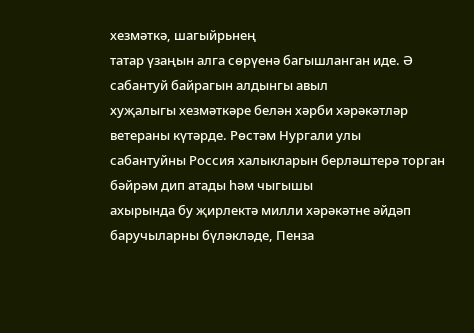хезмәткә, шагыйрьнең
татар үзаңын алга сөрүенә багышланган иде. Ә сабантуй байрагын алдынгы авыл
хуҗалыгы хезмәткәре белән хәрби хәрәкәтләр ветераны күтәрде. Рөстәм Нургали улы
сабантуйны Россия халыкларын берләштерә торган бәйрәм дип атады һәм чыгышы
ахырында бу җирлектә милли хәрәкәтне әйдәп баручыларны бүләкләде, Пенза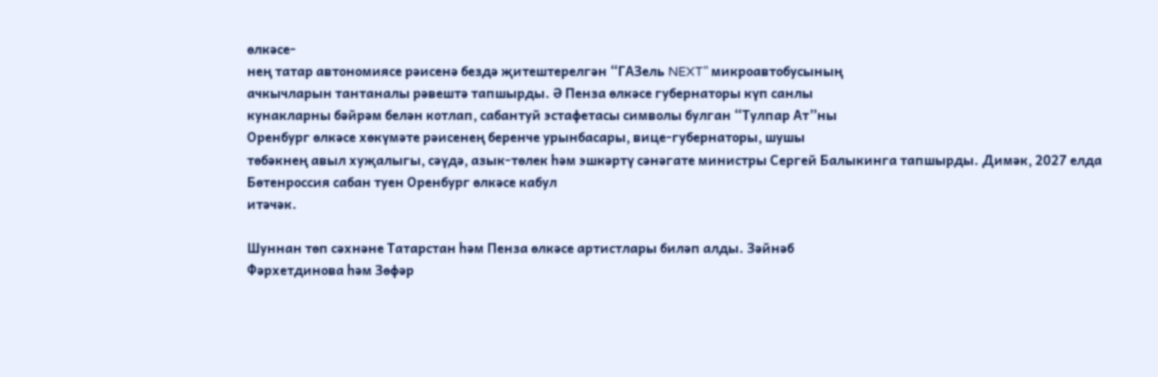өлкәсе-
нең татар автономиясе рәисенә бездә җитештерелгән “ГАЗель NEXT” микроавтобусының
ачкычларын тантаналы рәвештә тапшырды. Ә Пенза өлкәсе губернаторы күп санлы
кунакларны бәйрәм белән котлап, сабантуй эстафетасы символы булган “Тулпар Ат”ны
Оренбург өлкәсе хөкүмәте рәисенең беренче урынбасары, вице-губернаторы, шушы
төбәкнең авыл хуҗалыгы, сәүдә, азык-төлек һәм эшкәртү сәнәгате министры Сергей Балыкинга тапшырды. Димәк, 2027 елда Бөтенроссия сабан туен Оренбург өлкәсе кабул
итәчәк.

Шуннан төп сәхнәне Татарстан һәм Пенза өлкәсе артистлары биләп алды. Зәйнәб
Фәрхетдинова һәм Зөфәр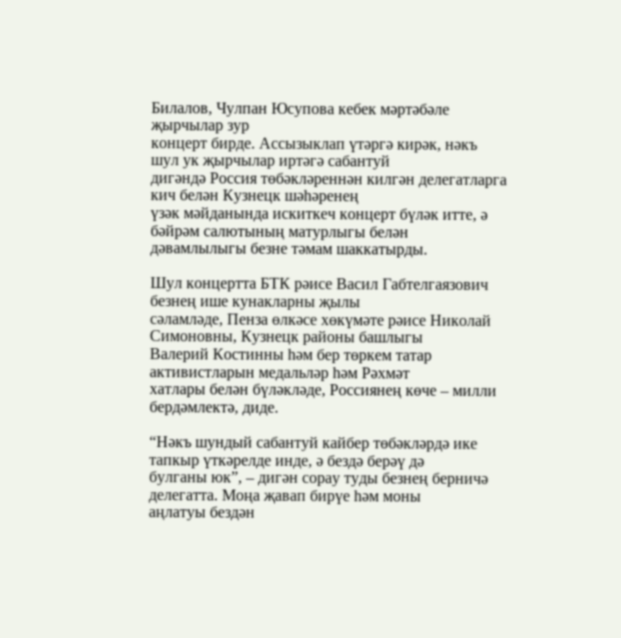Билалов, Чулпан Юсупова кебек мәртәбәле җырчылар зур
концерт бирде. Ассызыклап үтәргә кирәк, нәкъ шул ук җырчылар иртәгә сабантуй
дигәндә Россия төбәкләреннән килгән делегатларга кич белән Кузнецк шәһәренең
үзәк мәйданында искиткеч концерт бүләк итте, ә бәйрәм салютының матурлыгы белән
дәвамлылыгы безне тәмам шаккатырды.

Шул концертта БТК рәисе Васил Габтелгаязович безнең ише кунакларны җылы
сәламләде, Пенза өлкәсе хөкүмәте рәисе Николай Симоновны, Кузнецк районы башлыгы
Валерий Костинны һәм бер төркем татар активистларын медальләр һәм Рәхмәт
хатлары белән бүләкләде, Россиянең көче – милли бердәмлектә, диде.

“Нәкъ шундый сабантуй кайбер төбәкләрдә ике тапкыр үткәрелде инде, ә бездә берәү дә
булганы юк”, – дигән сорау туды безнең берничә делегатта. Моңа җавап бирүе һәм моны
аңлатуы бездән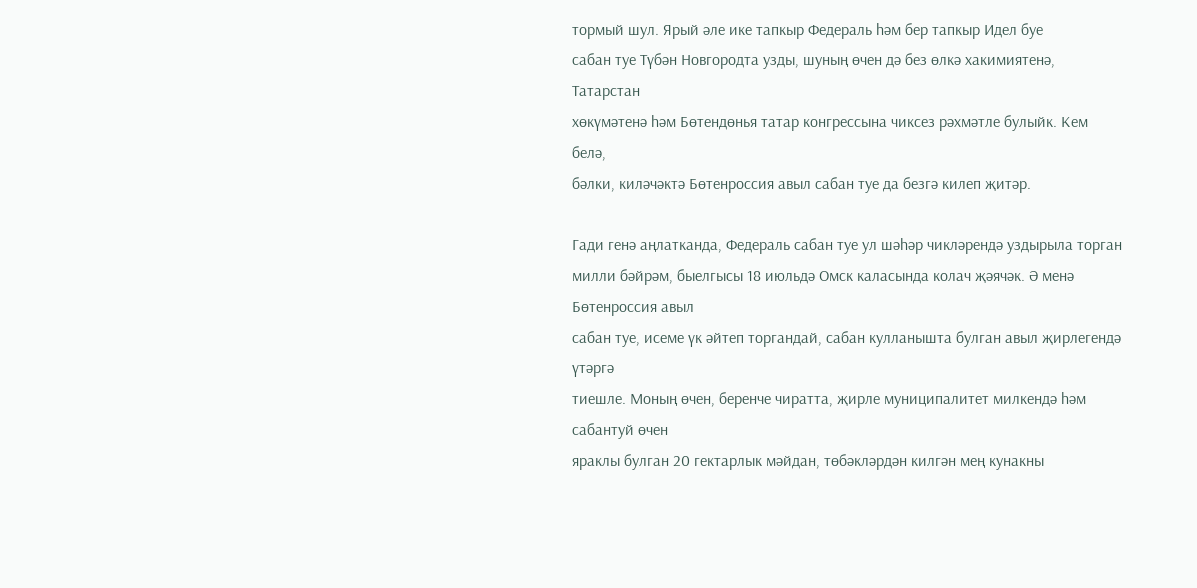тормый шул. Ярый әле ике тапкыр Федераль һәм бер тапкыр Идел буе
сабан туе Түбән Новгородта узды, шуның өчен дә без өлкә хакимиятенә, Татарстан
хөкүмәтенә һәм Бөтендөнья татар конгрессына чиксез рәхмәтле булыйк. Кем белә,
бәлки, киләчәктә Бөтенроссия авыл сабан туе да безгә килеп җитәр.

Гади генә аңлатканда, Федераль сабан туе ул шәһәр чикләрендә уздырыла торган милли бәйрәм, быелгысы 18 июльдә Омск каласында колач җәячәк. Ә менә Бөтенроссия авыл
сабан туе, исеме үк әйтеп торгандай, сабан кулланышта булган авыл җирлегендә үтәргә
тиешле. Моның өчен, беренче чиратта, җирле муниципалитет милкендә һәм сабантуй өчен
яраклы булган 20 гектарлык мәйдан, төбәкләрдән килгән мең кунакны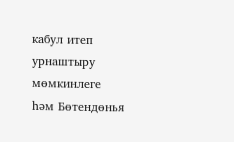кабул итеп урнаштыру мөмкинлеге һәм Бөтендөнья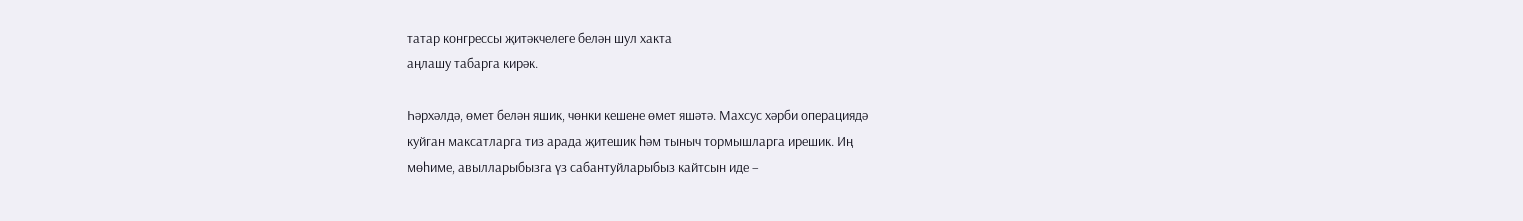татар конгрессы җитәкчелеге белән шул хакта
аңлашу табарга кирәк.

Һәрхәлдә, өмет белән яшик, чөнки кешене өмет яшәтә. Махсус хәрби операциядә
куйган максатларга тиз арада җитешик һәм тыныч тормышларга ирешик. Иң
мөһиме, авылларыбызга үз сабантуйларыбыз кайтсын иде –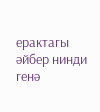ерактагы әйбер нинди
генә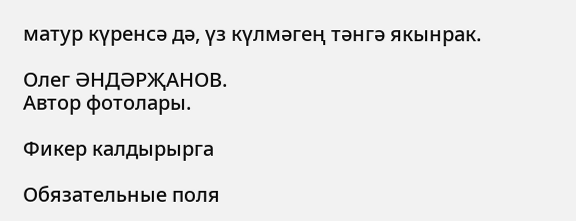матур күренсә дә, үз күлмәгең тәнгә якынрак.

Олег ӘНДӘРҖАНОВ.
Автор фотолары.

Фикер калдырырга

Обязательные поля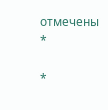отмечены *

*